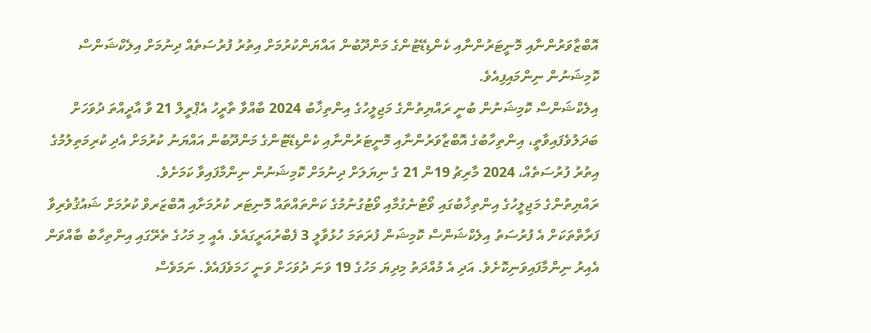އޮބްޒާވަރުންނާއި މޮނީޓަރުންނާއި ކެންޑިޑޭޓުންގެ މަންދޫބުން އައްޔަންކުރުމަށް އިތުރު ފުރުސަތެއް ދިނުމަށް އިލެކްޝަންސް ކޮމިޝަނުން ނިންމައިފިއެވެ.
އިލެކްޝަންސް ކޮމިޝަނުން ބުނީ ރައްޔިތުންގެ މަޖިލީހުގެ އިންތިޚާބު 2024 ބާއްވާ ތާރީހު އެޕްރީލް 21 ވާ އާދީއްތަ ދުވަހަށް ބަދަލުވެފައިވާތީ، އިންތިހާބުގެ އޮބްޒާވަރުންނާއި މޮނީޓަރުންނާއި ކެންޑިޑޭޓުންގެ މަންދޫބުން އައްޔަނު ކުރުމަށް އެދި ކުރިމަތިލުމުގެ އިތުރު ފުރުސަތެއް، 2024 މާރިޗު 19ން 21 ގެ ނިޔަލަށް ދިނުމަށް ކޮމިޝަނުން ނިންމާފައިވާ ކަމަށެވެ.
ރައްޔިތުންގެ މަޖިލީހުގެ އިންތިޚާބުގައި ވޯޓުނެގުމާއި ވޯޓުގުނުމުގެ ކަންތައްތައް މޮނިޓަރ ކުރުމަށާއި އޮބްޒަރވް ކުރުމަށް ޝައުޤުވެރިވާ ފަރާތްތަކަށް އެ ފުރުސަތު އިލެކްޝަންސް ކޮމިޝަން ފުރަތަމަ ހުޅުވާލީ 3 ފެބްރުއަރީގައެވެ. އެއީ މި މަހުގެ ތެރޭގައި އިންތިހާބު ބާއްވަން އެއިރު ނިންމާފައިވަނިކޮށެވެ. އަދި އެ މުއްދަތު މިދިޔަ މަހުގެ 19 ވަނަ ދުވަހަށް ވަނީ ހަމަވެފައެވެ. ނަމަވެސް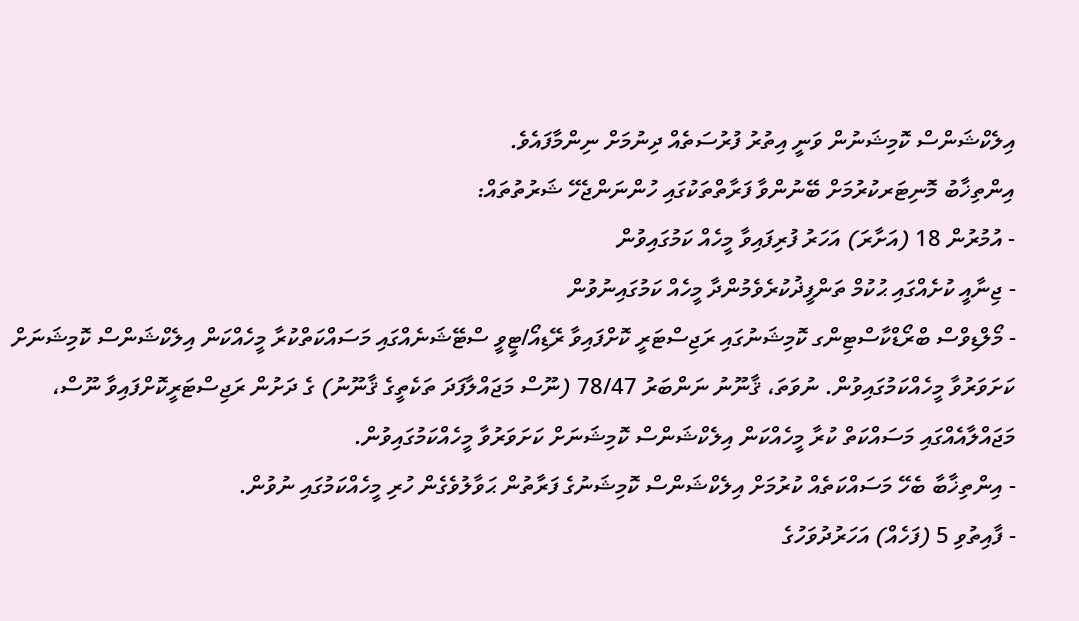އިލެކްޝަންސް ކޮމިޝަނުން ވަނީ އިތުރު ފުރުސަތެއް ދިނުމަށް ނިންމާފައެވެ.
އިންތިޚާބު މޮނިޓަރކުރުމަށް ބޭނުންވާ ފަރާތްތަކުގައި ހުންނަންޖެހޭ ޝަރުތުތައް:
- އުމުރުން 18 (އަށާރަ) އަހަރު ފުރިފައިވާ މީހެއް ކަމުގައިވުން
- ޖިނާއީ ކުށެއްގައި ޙުކުމް ތަންފީޛުކުރެވެމުންދާ މީހެއް ކަމުގައިނުވުން
- މޯލްޑިވްސް ބްރޯޑްކާސްޓިންގ ކޮމިޝަނުގައި ރަޖިސްޓަރީ ކޮށްފައިވާ ރޭޑިއޯ/ޓީވީ ސްޓޭޝަނެއްގައި މަސައްކަތްކުރާ މީހެއްކަން އިލެކްޝަންސް ކޮމިޝަނަށް ކަށަވަރުވާ މީހެއްކަމުގައިވުން. ނުވަތަ، ޤާނޫނު ނަންބަރު 78/47 (ނޫސް މަޖައްލާފަދަ ތަކެތީގެ ޤާނޫނު) ގެ ދަށުން ރަޖިސްޓަރީކޮށްފައިވާ ނޫސް، މަޖައްލާއެއްގައި މަސައްކަތް ކުރާ މީހެއްކަން އިލެކްޝަންސް ކޮމިޝަނަށް ކަށަވަރުވާ މީހެއްކަމުގައިވުން.
- އިންތިޚާބާ ބެހޭ މަސައްކަތެއް ކުރުމަށް އިލެކްޝަންސް ކޮމިޝަނުގެ ފަރާތުން ޙަވާލުވެގެން ހުރި މީހެއްކަމުގައި ނުވުން.
- ފާއިތުވި 5 (ފަހެއް) އަހަރުދުވަހުގެ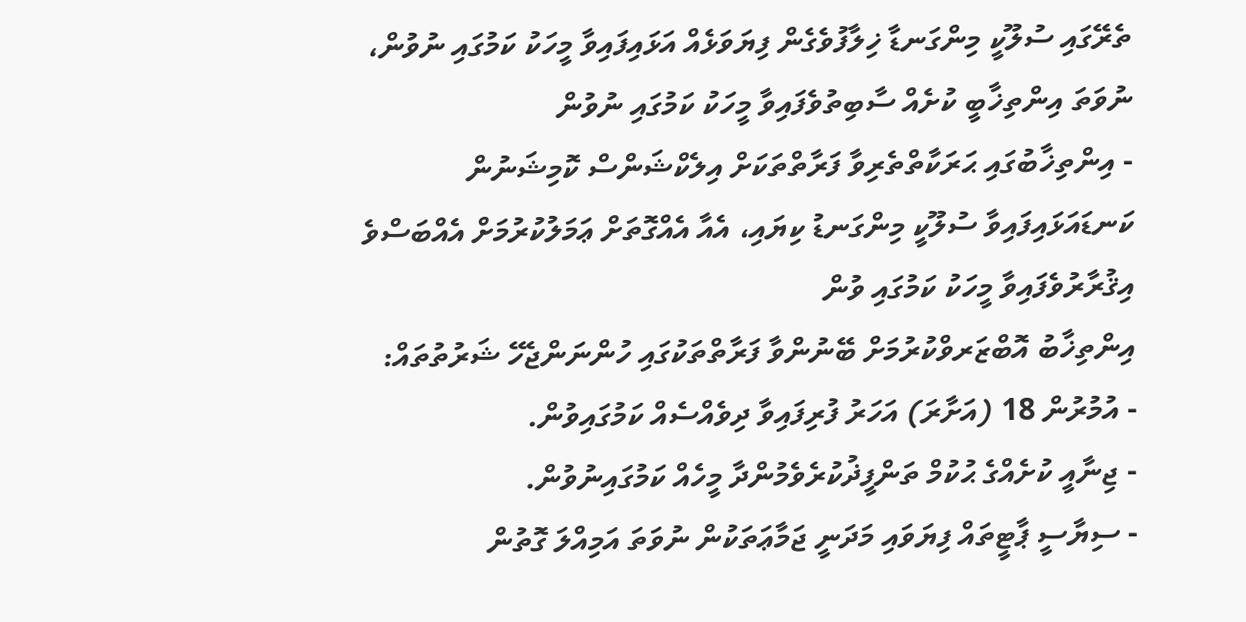ތެރޭގައި ސުލޫކީ މިންގަނޑާ ޚިލާފުވެގެން ފިޔަވަޅެއް އަޅައިފައިވާ މީހަކު ކަމުގައި ނުވުން، ނުވަތަ އިންތިޚާބީ ކުށެއް ސާބިތުވެފައިވާ މީހަކު ކަމުގައި ނުވުން
- އިންތިޚާބުގައި ޙަރަކާތްތެރިވާ ފަރާތްތަކަށް އިލެކްޝަންސް ކޮމިޝަނުން ކަނޑައަޅައިފައިވާ ސުލޫކީ މިންގަނޑު ކިޔައި، އެއާ އެއްގޮތަށް ޢަމަލުކުރުމަށް އެއްބަސްވެ އިޤުރާރުވެފައިވާ މީހަކު ކަމުގައި ވުން
އިންތިޚާބު އޮބްޒަރވްކުރުމަށް ބޭނުންވާ ފަރާތްތަކުގައި ހުންނަންޖެހޭ ޝަރުތުތައް:
- އުމުރުން 18 (އަށާރަ) އަހަރު ފުރިފައިވާ ދިވެއްސެއް ކަމުގައިވުން.
- ޖިނާއީ ކުށެއްގެ ޙުކުމް ތަންފީޛުކުރެވެމުންދާ މީހެއް ކަމުގައިނުވުން.
- ސިޔާސީ ޕާޓީތައް ފިޔަވައި މަދަނީ ޖަމާޢަތަކުން ނުވަތަ އަމިއްލަ ގޮތުން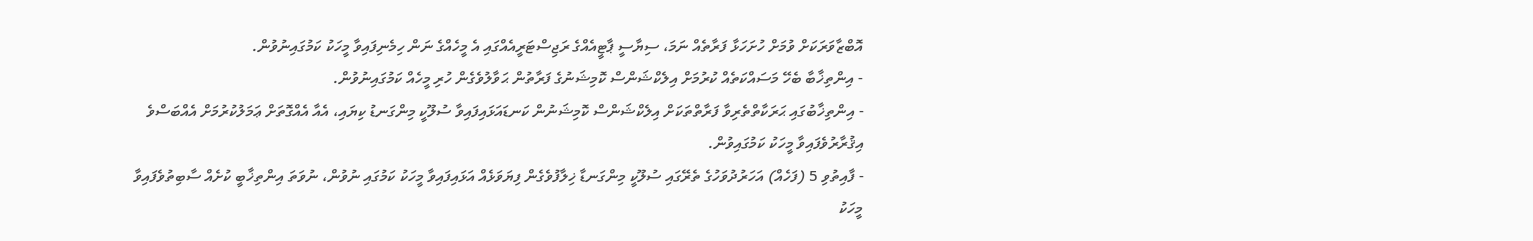އޮބްޒާވަރަކަށް ވުމަށް ހުށަހަޅާ ފަރާތެއް ނަމަ، ސިޔާސީ ޕާޓީއެއްގެ ރަޖިސްޓަރީއެއްގައި އެ މީހެއްގެ ނަން ހިމެނިފައިވާ މީހަކު ކަމުގައިނުވުން.
- އިންތިޚާބާ ބެހޭ މަސައްކަތެއް ކުރުމަށް އިލެކްޝަންސް ކޮމިޝަނުގެ ފަރާތުން ޙަވާލުވެގެން ހުރި މީހެއް ކަމުގައިނުވުން.
- އިންތިޚާބުގައި ޙަރަކާތްތެރިވާ ފަރާތްތަކަށް އިލެކްޝަންސް ކޮމިޝަނުން ކަނޑައަޅައިފައިވާ ސުލޫކީ މިންގަނޑު ކިޔައި، އެއާ އެއްގޮތަށް ޢަމަލުކުރުމަށް އެއްބަސްވެ އިޤުރާރުވެފައިވާ މީހަކު ކަމުގައިވުން.
- ފާއިތުވި 5 (ފަހެއް) އަހަރުދުވަހުގެ ތެރޭގައި ސުލޫކީ މިންގަނޑާ ޚިލާފުވެގެން ފިޔަވަޅެއް އަޅައިފައިވާ މީހަކު ކަމުގައި ނުވުން، ނުވަތަ އިންތިޚާބީ ކުށެއް ސާބިތުވެފައިވާ މީހަކު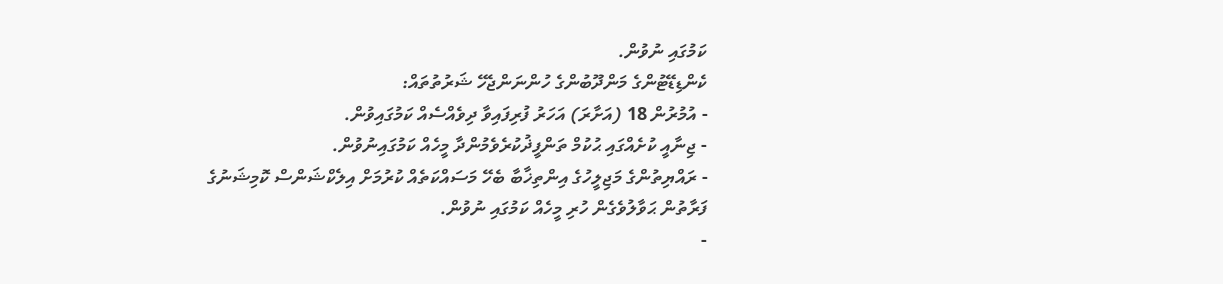ކަމުގައި ނުވުން.
ކެންޑިޑޭޓުންގެ މަންދޫބުންގެ ހުންނަންޖެހޭ ޝަރުތުތައް:
- އުމުރުން 18 (އަށާރަ) އަހަރު ފުރިފައިވާ ދިވެއްސެއް ކަމުގައިވުން.
- ޖިނާއީ ކުށެއްގައި ޙުކުމް ތަންފީޛުކުރެވެމުންދާ މީހެއް ކަމުގައިނުވުން.
- ރައްޔިތުންގެ މަޖިލީހުގެ އިންތިޚާބާ ބެހޭ މަސައްކަތެއް ކުރުމަށް އިލެކްޝަންސް ކޮމިޝަނުގެ ފަރާތުން ޙަވާލުވެގެން ހުރި މީހެއް ކަމުގައި ނުވުން.
-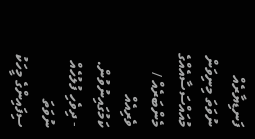ފަނޑިޔާރެއް ނުވަތަ މިނިވަން މުއައްސަސާއެއްގެ މެންބަރެއް / ވެރިއެއް ކަމުގައިނުވުން.
- ދިވެހި ފުލުހެއް ނުވަތަ ސިފައިންގެ މީހަކު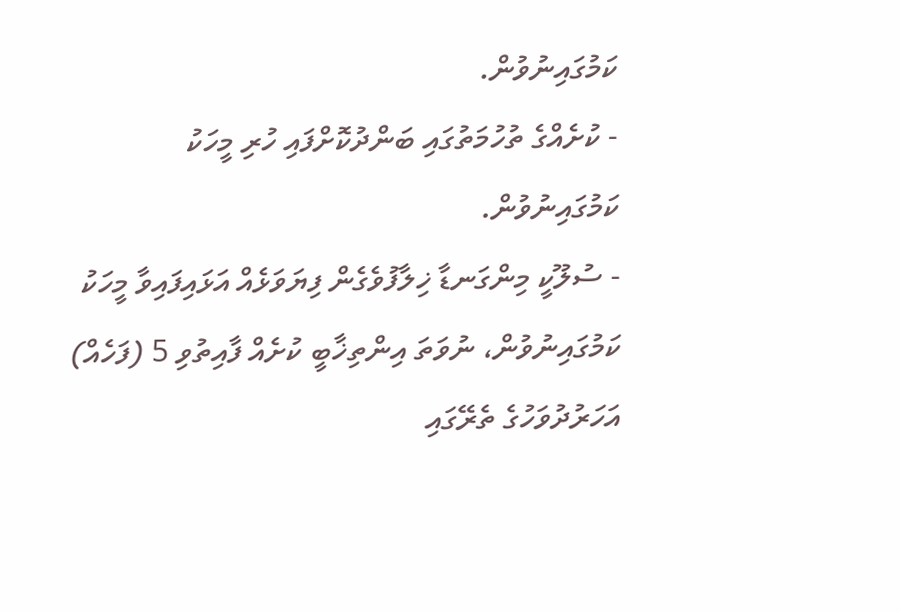ކަމުގައިނުވުން.
- ކުށެއްގެ ތުހުމަތުގައި ބަންދުކޮށްފައި ހުރި މީހަކު ކަމުގައިނުވުން.
- ސުލޫކީ މިންގަނޑާ ޚިލާފުވެގެން ފިޔަވަޅެއް އަޅައިފައިވާ މީހަކު ކަމުގައިނުވުން، ނުވަތަ އިންތިޚާބީ ކުށެއް ފާއިތުވި 5 (ފަހެއް) އަހަރުދުވަހުގެ ތެރޭގައި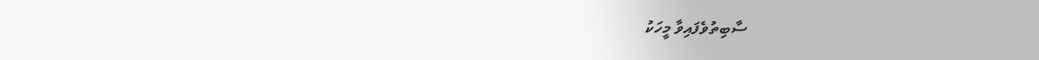ސާބިތުވެފައިވާ މީހަކު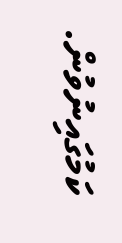ކަމުގައިނުވުން.